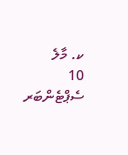ކ. މާލެ
10 ސެޕްޓެންބަރ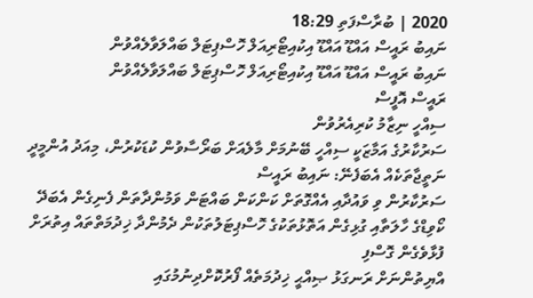2020 | ބުރާސްފަތި 18:29
ނައިބު ރައީސް އައްޑޫ އައްޑޫ އިކުއިޓޯރިއަލް ހޮސްޕިޓަލް ބައްލަވާލެއްވުން
ނައިބު ރައީސް އައްޑޫ އައްޑޫ އިކުއިޓޯރިއަލް ހޮސްޕިޓަލް ބައްލަވާލެއްވުން
ރައީސް އޮފީސް
ސިއްހީ ނިޒާމު ކުރިއެރުވުން
ސަރުކާރުގެ އަމާޒަކީ ސިއްހީ ބޭނުމަށް މާލެއަށް ބަރޯސާވުން ކުޑަކުރުން، މިއަދު އުންމީދީ ނަތީޖާތަކެއް އެބަފެނޭ: ނައިބު ރައީސް
ސަރުކާރުން ވި ވައުދާއި އެއްގޮތަށް ކަންކަން ބައްޓަން ވަމުންދާތަން ފެނިގެން އެބަދޭ
ކޯވިޑްގެ ހާލަތާއި ގުޅިގެން އަތޮޅުތަކުގެ ހޮސްޕިޓަލުތަކުން ދެމުންދާ ޚިދުމަތްތައް އިތުރަށް ފުޅާވެގެން ގޮސްފި
އްޔިތުންނަށް ރަނގަޅު ޞިއްޙީ ޚިދުމަތެއް ފޯރުކޮށްދިނުމުގައި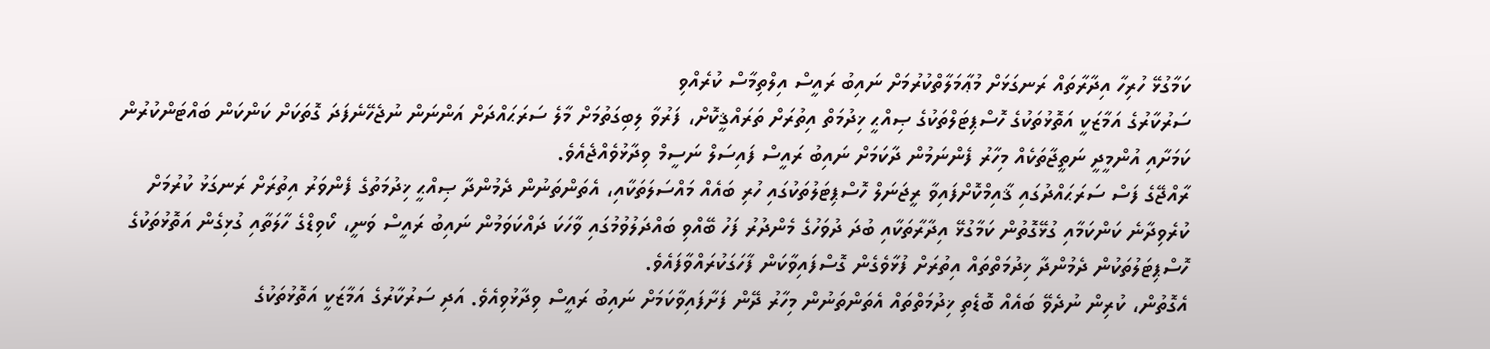ކަމާގުޅޭ ހުރިހާ އިދާރާތައް ރަނގަޅަށް މުޢާމަލާތްކުރުމަށް ނައިބު ރައީސް އިލްތިމާސް ކުރެއްވި
ސަރުކާރުގެ އަމާޒަކީ އަތޮޅުތަކުގެ ހޮސްޕިޓަލްތަކުގެ ޞިއްޙީ ޚިދުމަތް އިތުރަށް ތަރައްޤީކޮށް، ފަރުވާ ލިބިގަތުމަށް މާލެ ސަރަޙައްދަށް އަންނަން ނުޖެހޭނެފަދަ ގޮތަކަށް ކަންކަން ބައްޓަންކުރުން ކަމަށާއި އުންމީދީ ނަތީޖާތަކެއް މިހާރު ފެންނަމުން ދާކަމަށް ނައިބު ރައީސް ފައިސަލް ނަސީމް ވިދާޅުވެއްޖެއެވެ.
ރާއްޖޭގެ ފަސް ސަރަޙައްދުގައި ޤާއިމްކޮށްފައިވާ ރީޖަނަލް ހޮސްޕިޓަލުތަކުގައި ހުރި ބައެއް މައްސަލަތަކާއި، އެތަންތަނުން ދެމުންދާ ޞިއްޙީ ޚިދުމަތުގެ ފެންވަރު އިތުރަށް ރަނގަޅު ކުރުމަށް ކުރެވިދާނެ ކަންކަމާއި ގުޅޭގޮތުން ކަމާގުޅޭ އިދާރާތަކާއި ބުދަ ދުވަހުގެ މެންދުރު ފަހު ބޭއްވި ބައްދަލުވުމުގައި ވާހަކަ ދައްކަވަމުން ނައިބު ރައީސް ވަނީ، ކޯވިޑްގެ ހާލަތާއި ގުޅިގެން އަތޮޅުތަކުގެ ހޮސްޕިޓަލުތަކުން ދެމުންދާ ޚިދުމަތްތައް އިތުރަށް ފުޅާވެގެން ގޮސްފައިވާކަން ފާހަގަކުރައްވާފައެވެ.
އެގޮތުން، ކުރިން ނުދެވޭ ބައެއް ބޮޑެތި ޚިދުމަތްތައް އެތަންތަނުން މިހާރު ދޭން ފަށާފައިވާކަމަށް ނައިބު ރައީސް ވިދާޅުވިއެވެ. އަދި ސަރުކާރުގެ އަމާޒަކީ އަތޮޅުތަކުގެ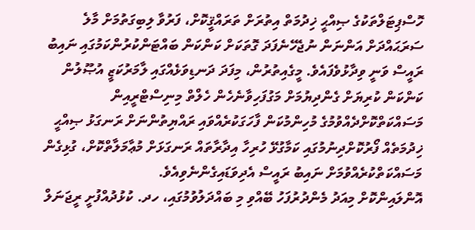ހޮސްޕިޓަލްތަކުގެ ޞިއްޙީ ޚިދުމަތް އިތުރަށް ތަރައްޤީކޮށް، ފަރުވާ ލިބިގަތުމަށް މާލެ ސަރަޙައްދަށް އަންނަން ނުޖެހޭނެފަދަ ގޮތަކަށް ކަންކަން ބައްޓަންކުރުންކަމުގައި ނައިބު ރައީސް ވަނީ ވިދާޅުވެފައެވެ. މީގެއިތުރުން، މިފަދަ ދަނޑިވަޅެއްގައި ލާމަރުކަޒީ އުޞޫލުން ކަންކަން ކުރިޔަށް ގެންދިޔުމަށް މަގުފަހިވާނެހެން ހެލްތް މިނިސްޓްރީއިން މަސައްކަތްކޮށްދެއްވުމުގެ މުހިންމުކަން ފާހަގަކުރެއްވައި ރައްޔިތުންނަށް ރަނގަޅު ޞިއްޙީ ޚިދުމަތެއް ފޯރުކޮށްދިނުމުގައި ކަމާގުޅޭ ހުރިހާ އިދާރާތައް ރަނގަޅަށް މުޢާމަލާތްކޮށް، ގުޅިގެން މަސައްކަތްކުރެއްވުމަށް ނައިބު ރައީސް އެދިވަޑައިގެންނެވިއެވެ.
އޮންލައިންކޮށް މިއަދު މެންދުރުފަހު ބޭއްވި މި ބައްދަލުވުމުގައި، ހދ. ކުޅުދުއްފުށީ ރީޖަނަލް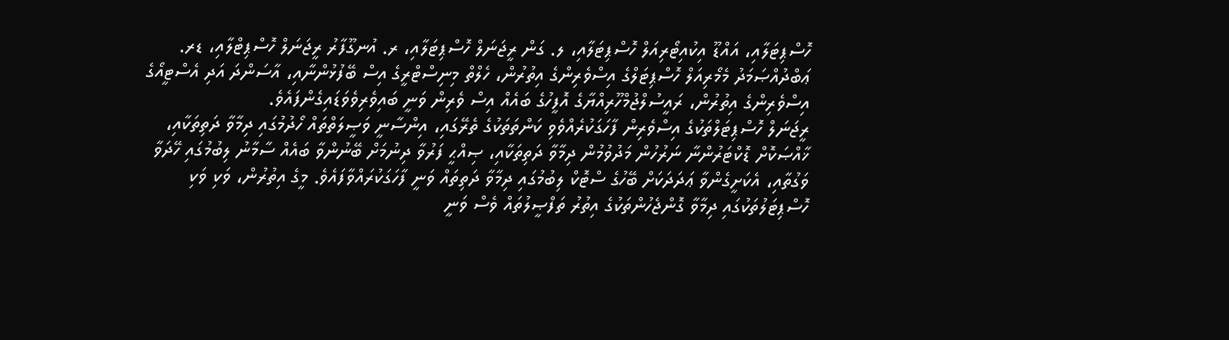ހޮސްޕިޓަލާއި، އައްޑޫ އިކުއިޓޯރިއަލް ހޮސްޕިޓަލާއި، ލ. ގަން ރީޖަނަލް ހޮސްޕިޓަލާއި، ރ. އުނގޫފާރު ރީޖަނަލް ހޮސްޕިޓްލާއި، ޑރ. ޢަބްދުއްޞަމަދު މެމޯރިއަލް ހޮސްޕިޓަލްގެ އިސްވެރިންގެ އިތުރުން، ހެލްތް މިނިސްޓްރީގެ އިސް ބޭފުޅުންނާއި، އާސަންދަ އަދި އެސްޓީއޯގެ އިސްވެރިންގެ އިތުރުން، ރައީސުލްޖުމްހޫރިއްޔާގެ އޮފީހުގެ ބައެއް އިސް ވެރިން ވަނީ ބައިވެރިވެވަޑައިގެންފައެވެ.
ރީޖަނަލް ހޮސްޕިޓަލްތަކުގެ އިސްވެރިން ފާހަގަކުރެއްވެވި ކަންތަތަކުގެ ތެރޭގައި، އިންސާނީ ވަޞީލަތްތައް ހޯދުމުގައި ދިމާވާ ދަތިތަކާއި، ޚާއްޞަކޮށް ޑޮކްޓަރުންނާ ނަރުހުން މަދުވުމުން ދިމާވާ ދަތިތަކާއި، ޞިއްޙީ ފަރުވާ ދިނުމަށް ބޭނުންވާ ބައެއް ސާމާނު ލިބުމުގައި ހޭދަވާ ވަގުތާއި، އެކަށީގެންވާ ޢަދަދަކަށް ބޭހުގެ ސްޓޮކް ލިބުމުގައި ދިމާވާ ދަތިތައް ވަނީ ފާހަގަކުރައްވާފައެވެ. މީގެ އިތުރުން، ވަކި ވަކި ހޮސްޕިޓަލުތަކުގައި ދިމާވާ ގޮންޖެހުންތަކުގެ އިތުރު ތަފްޞީލުތައް ވެސް ވަނީ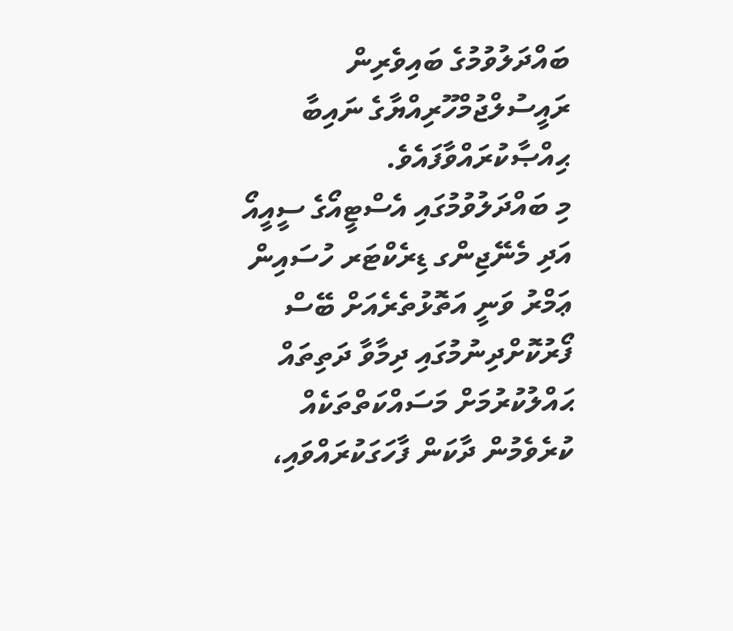ބައްދަލުވުމުގެ ބައިވެރިން ރައީސުލްޖުމްހޫރިއްޔާގެ ނައިބާ ޙިއްޞާކުރައްވާފައެވެ.
މި ބައްދަލުވުމުގައި އެސްޓީއޯގެ ސީއީއޯ އަދި މެނޭޖިންގ ޑިރެކްޓަރ ހުސައިން ޢަމްރު ވަނީ އަތޮޅުތެރެއަށް ބޭސް ފޯރުކޮށްދިނުމުގައި ދިމާވާ ދަތިތައް ޙައްލުކުރުމަށް މަސައްކަތްތަކެއް ކުރެވެމުން ދާކަން ފާހަގަކުރައްވައި،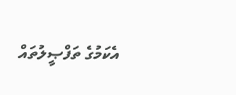އެކަމުގެ ތަފްޞީލުތައް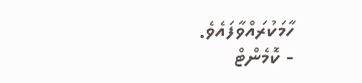ހާމަކުރައްވާފައެވެ.
- ކޮމެންޓް